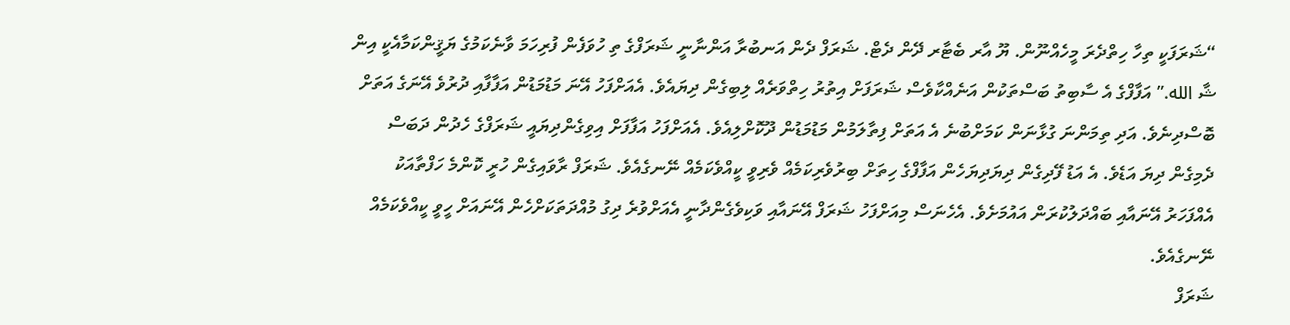“ޝަރަފަކީ ތިހާ ހިތްދެރަ މީހެއްނޫން. ޔޫ އާރ ބެޓާރ ދޭން ދެޓް. ޝަރަފް ދެން އަނބުރާ އަންނާނީ ޝަރަފްގެ ތި ހުވަފެން ފުރިހަމަ ވާނެކަމުގެ ޔަޤީންކަމާއެކީ އިން ޝާ الله.” އަފާފްގެ އެ ސާބިތު ބަސްތަކުން އަނެއްކާވެސް ޝަރަފަށް އިތުރު ހިތްވަރެއް ލިބިގެން ދިޔައެވެ. އެއަށްފަހު އޭނަ މަޑުމަޑުން އަފާފާއި ދުރުވެ އޭނަގެ އަތަށް ބޮސްދިނެވެ. އަދި ތިމަންނަ ގުޅާނަން ކަމަށްބުނެ އެ އަތަށް ފިތާލަމުން މަޑުމަޑުން ދޫކޮށްލިއެވެ. އެއަށްފަހު އަފާފަށް އިވިގެންދިޔައީ ޝަރަފްގެ ހެދުން ދަބަސް ދެމިގެން ދިޔަ އަޑެވެ. އެ އަޑު ފޭދިގެން ދިޔަދިޔަހެން އަފާފްގެ ހިތަށް ބިރުވެރިކަމެއް ވެރިވީ ކީއްވެކަމެއް ނޭނގެއެވެ. ޝަރަފް ރާވައިގެން ހުރީ ކޮންމެ ހަފްތާއަކު އެއްފަހަރު އޭނައާއި ބައްދަލުކުރަން އައުމަށެވެ. އެހެނަސް މިއަށްފަހު ޝަރަފް އޭނައާއި ވަކިވެގެންދާނީ އެއަށްވުރެ ދިގު މުއްދަތަކަށްހެން އޭނައަށް ހީވީ ކީއްވެކަމެއް ނޭނގެއެވެ.
ޝަރަފް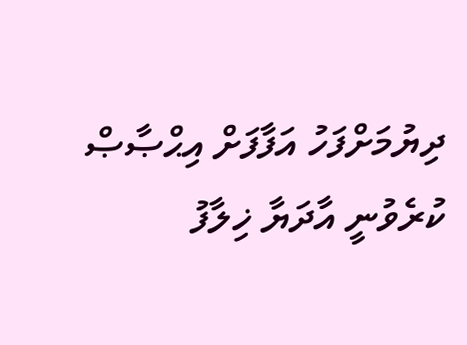ދިޔުމަށްފަހު އަފާފަށް އިޙްޞާޞް ކުރެވުނީ އާދަޔާ ޚިލާފު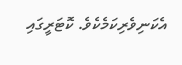އެކަނިވެރިކަމެކެވެ. ކޮޓަރީގައި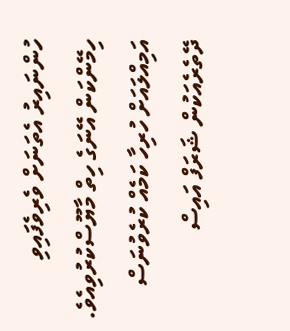ހުންނައިރު އެތަނަށް ވެރިވެފައިވި ހިމޭންކަން އޭނަގެ ހިތް މާޔޫސްކުރުވިއެވެ. އަމިއްލައަށް ހުރިހާ ކަމެއް ކުރެވުނަސް ދޭތެރެއަކުން ޝަރަފް އައިސް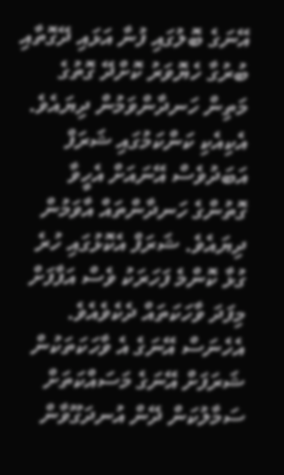އޭނަގެ ބޮލުގައި ފުނާ އަޅައި ދޭގޮތާއި ބުރުގާ ހެޔޮވަރު ކޮށްދޭ ގޮތުގެ މަތިން ހަނދާންވަމުން ދިޔައެވެ. އެކިއެކި ކަންކަމުގައި ޝަރަފް އަބަދުވެސް އޭނައަށް އެހީވާ ގޮތުންގެ ހަނދާންތައް އާވަމުން ދިޔައެވެ. ޝަރަފް އެކޮޅުގައި ހުރެ ގުޅާ ކޮންމެ ފަހަރަކު ވެސް އަފާފަށް މިފަދަ ވާހަކަތައް ދެކެވެއެވެ. އެހެނަސް އޭނަގެ އެ ވާހަކަތަކުން ޝަރަފަށް އޭނަގެ މަސައްކަތަށް ސަމާލުކަން ދޭން އުނދަގޫވާން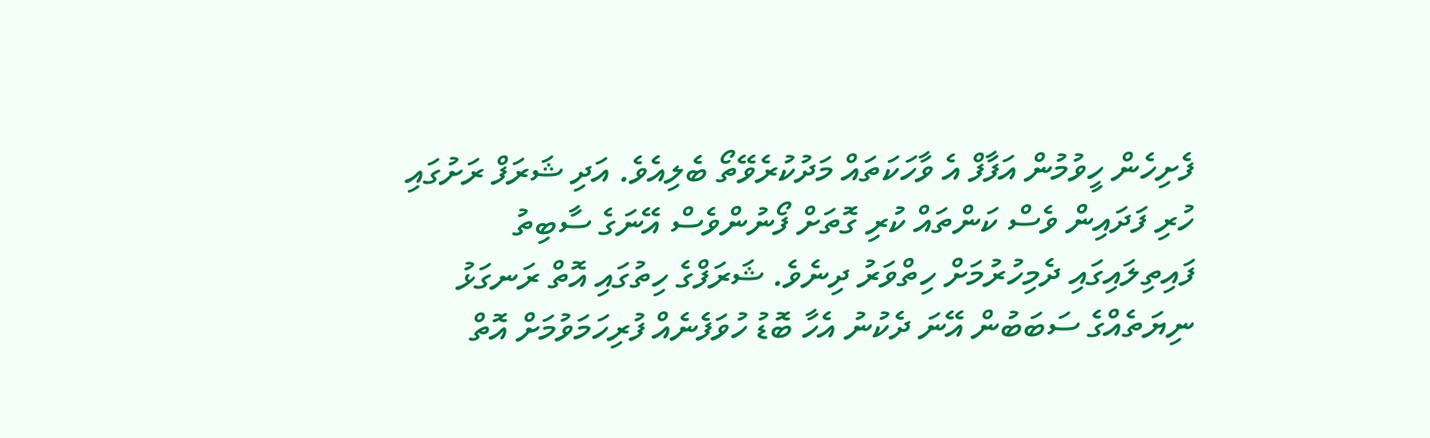ފެށިހެން ހީވުމުން އަފާފް އެ ވާހަކަތައް މަދުކުރެވޭތޯ ބެލިއެވެ. އަދި ޝަރަފް ރަށުގައި ހުރި ފަދައިން ވެސް ކަންތައް ކުރި ގޮތަށް ފޯނުންވެސް އޭނަގެ ސާބިތު ފައިތިލައިގައި ދެމިހުރުމަށް ހިތްވަރު ދިނެވެ. ޝަރަފްގެ ހިތުގައި އޮތް ރަނގަޅު ނިޔަތެއްގެ ސަބަބުން އޭނަ ދެކުނު އެހާ ބޮޑު ހުވަފެނެއް ފުރިހަމަވުމަށް އޮތް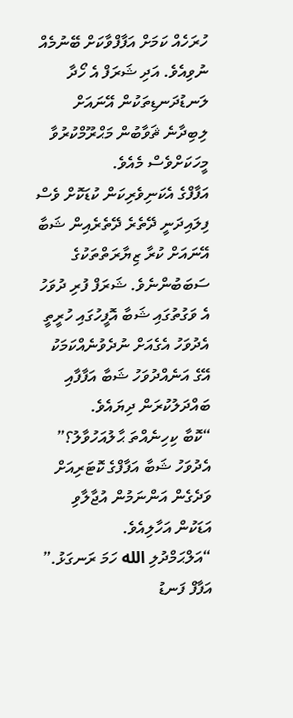ހުރަހެއް ކަމަށް އަފާފްވާކަށް ބޭނުމެއް ނުވިއެވެ. އަދި ޝަރަފް އެ ހޯދާ ލަނޑުދަނޑިތަކުން އޭނައަށް ލިބިދާނެ ޘަވާބުން މަޙްރޫމްކުރުވާ މީހަކަށްވެސް މެއެވެ.
އަފާފްގެ އެކަނިވެރިކަން ކުޑަކޮށް ވެސް ފިލައިދަނީ ދޭތެރެ ދޭތެރެއިން ޝަބާ އޭނައަށް ކުރާ ޒިޔާރަތްތަކުގެ ސަބަބުންނެވެ. ޝަރަފް ފުރި ދުވަހު އެ ވަގުތުގައި ޝަބާ އޮފީހުގައި ހުރީތީ އެދުވަހު އެގެއަށް ނުދެވުނެއްކަމަކު އޭގެ އަނެއްދުވަހު ޝަބާ އަފާފާއި ބައްދަލުކުރަން ދިޔައެވެ.
“ކޮބާ ކިހިނެއްތަ ޙާލުއަހުވާލު؟” އެދުވަހު ޝަބާ އަފާފްގެ ކޮޓަރިއަށް ވަދެގެން އަންނަމުން އުޖާލާވި އަޑަކުން އަހާލިއެވެ.
“އަލްޙަމްދުލި الله ހަމަ ރަނގަޅު.” އަފާފް ފަނޑު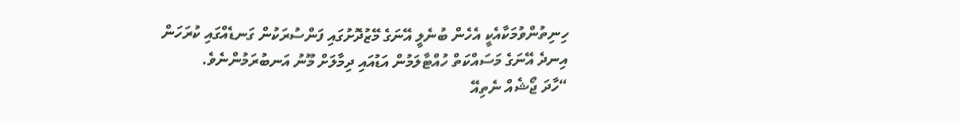ހިނިތުންވުމަކާއެކީ އެހެން ބުނެލީ އޭނަގެ މޭޒުދޮށުގައި ފަންސުރަކުން ގަނޑެއްގައި ކުރަހަން އިނދެ އޭނަގެ މަސައްކަތް ހުއްޓާލަމުން އަޑުއައި ދިމާލަށް މޫނު އަނބުރަމުންނެވެ.
“ހާދަ ޖޯޝެއް ނެތިއޭ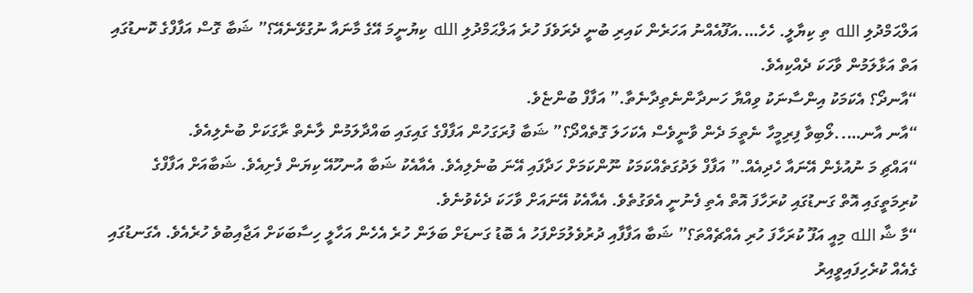އަލްޙަމްދުލި الله ތި ކިޔާލީ. ހެހެ….އަފޫއެއްނު އަހަރެން ކައިރި ބުނީ ދެރަވެފަ ހުރެ އަލްޙަމްދުލި الله ކިޔުނީމަ އޭގެ މާނައާ ނުގުޅޭނެއޭ؟” ޝަބާ ގޮސް އަފާފްގެ ކޮނޑުގައި އަތް އަޅާލަމުން ވާހަކަ ދެއްކިއެވެ.
“އާނދޯ؟ އެކަމަކު އިންސާނަކު ވިއްޔާ ހަނދާންނެތިދާނެތާ.” އަފާފް ބުންޏެވެ.
“އާނ އާނ…..ލޯބިވާ ފިރިމީހާ ނެތީމަ ދެން ވާނީވެސް އެކަހަލަ ގޮތެއްދޯ؟” ޝަބާ ފުރަގަހުން އަފާފްގެ ގައިގައި ބައްދާލަމުން ލާނެތް ރާގަކަށް ބުނެލިއެވެ.
“އައްޗި މަ ނުއުޅެން އޭނައާ ހެދިއެއް.” އަފާފް ލަދުގަތެއްކަމަކު ނޫންކަމަށް ހަދާފައި އޭނަ ބުނެލިއެވެ. އެއާއެކު ޝަބާ އުނހޫއޭ ކިޔަން ފެށިއެވެ. ޝަބާއަށް އަފާފްގެ ކުރިމަތީގައި އޮތް ގަނޑުގައި ކުރަހާފަ އޮތް އެތި ފެނުނީ އެވަގުތެވެ. އެއާއެކު އޭނައަށް ވާހަކަ ދެކެވުނެވެ.
“މާ ޝާ الله މިއީ އަފޫ ކުރަހާފަ ހުރި އެއްޗެއްތަ؟” ޝަބާ އަފާފާއި ދުރުވެލުމަށްފަހު އެ ބޮޑު ގަނޑަށް ބަލަން ހުރެ އެހެން އަހާލީ ހިސާބަކަށް އަޖާއިބުވެ ހުރެއެވެ. އެގަނޑުގައި ގެއެއް ކުރެހިފައިވީއިރު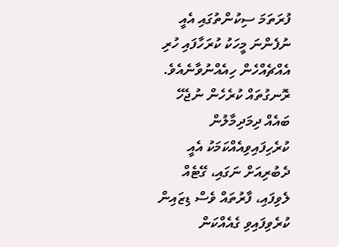ފުރަތަމަ ސިކުންތުގައި އެއީ ނުފެންނަ މީހަކު ކުރަހާފައި ހުރި އެއްޗެއްހެން ހިއެއްނުވާނެއެވެ. ރޮނގުތައް ކުރެހެން ނުޖެހޭ ބައެއް ދިމަދިމާލުން ކުރެހިފައިވިއެއްކަމަކު އެއީ ދެބުރިއަށް ނަގައި، ގޭޓެއް ލެވިފައި، ފާރުތައް ވެސް ޑިޒައިން ކުރެވިފައިވި ގެއެއްކަން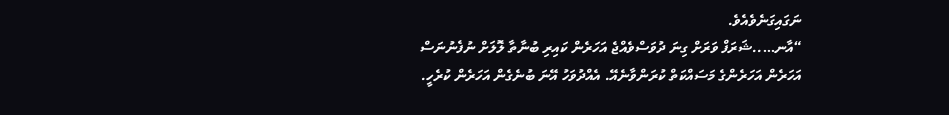ނަގައިގަނެވެއެވެ.
“އާނ…..ޝަރަފް ވަރަށް ގިނަ ދުވަސްވެއްޖެ އަހަރެން ކައިރި ބުނާތާ ލޮލަށް ނުފެނުނަސް އަހަރެން އަހަރެންގެ މަސައްކަތް ކުރަންވާނެއޭ. އެއްދުވަހު އޭނަ ބުނެގެން އަހަރެން ކުރެހީ.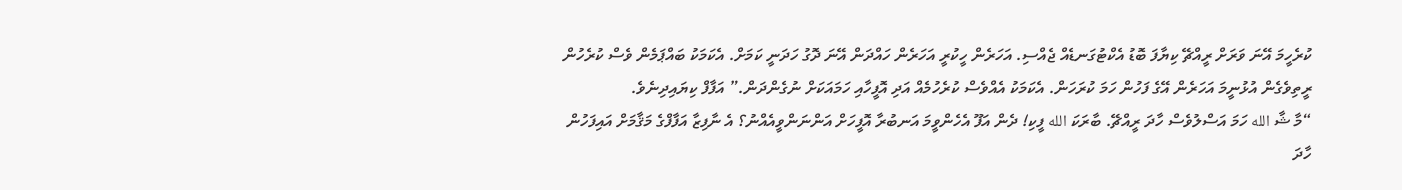ކުރެހީމަ އޭނަ ވަރަށް ރީއްޗޭ ކިޔާފަ ބޮޑު އެކްޓުގަނޑެއް ޖެއްސި. އަހަރެން ހީކުރީ އަހަރެން ހައްދަން އޭނަ ދޮގު ހަދަނީ ކަމަށް. އެކަމަކު ބައްޕަމެން ވެސް ކުރެހުން ރީތިވެގެން އުޅުނީމަ އަހަރެން އޭގެ ފަހުން ހަމަ ކުރަހަން. އެކަމަކު އެއްވެސް ކުރެހުމެއް އަދި އޮފީހާއި ހަމައަކަށް ނުގެންދަން.” އަފާފް ކިޔައިދިނެވެ.
“މާ ޝާ الله ހަމަ އަސްލުވެސް ހާދަ ރީއްޗޭ. ބާރަކަ الله ފީކި! ދެން އަފޫ އެހެންވީމަ އަނބުރާ އޮފީހަށް އަންނަންވީއެއްނު؟ އެ ނާފިޒާ އަފާފްގެ މަޤާމަށް އައިފަހުން ހާދަ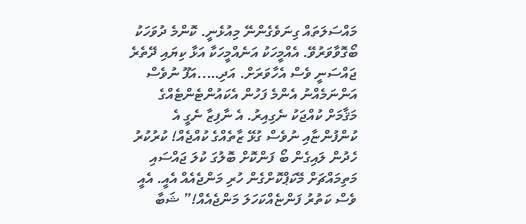މައްސަލަތައް ގިނަވެގެންނޭ މިއުޅެނީ. ކޮންމެ ދުވަހަކު ބޯގޮވާވަރުވޭ. އެއްމީހަކު އަނެއްމީހަކާ އަޅާ ކިޔައި ދޭތެރެ ޖައްސަނީ ވެސް އެހާވަރަށް. އަދި…..އަފޫ ނުވެސް އަންނަމެއްނު އެންމެ ފަހުން އެކައުންޓެންޓެއްގެ މަޤާމަށް ކުއްޖަކު ނެގިއިރު. އެ ނާފިޒާ ނެގީ އެ ކުންފުންޏާއި ނުވެސް ގުޅޭ ޒާތެއްގެ ކުއްޖެއް! ކުރުކުރު ހެދުން ލައިގެން ބޯ ފަންކޮށް ބޮލުގަ ކުލަ ޖައްސައި މަތިމައްޗަށް މޭކަޕްކޮށްގެން ހުރި މަންޖެއެއް އެއީ. އެއީ ވެސް ކަތުރު ފަންޏެއްކަހަލަ މަންޖެއެއް!” ޝަބާ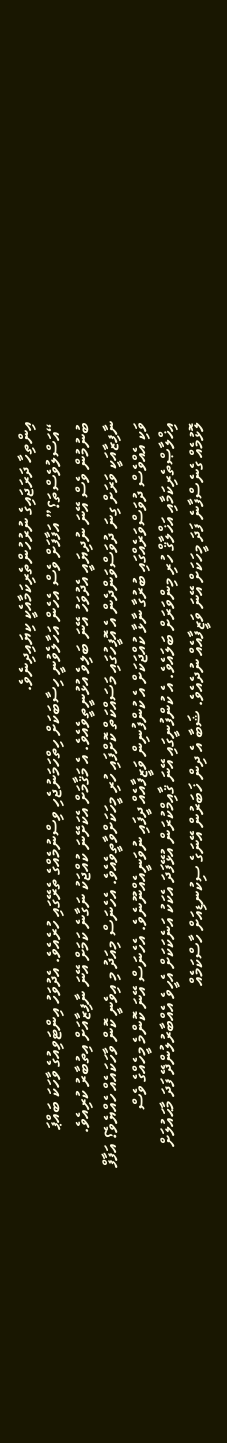އިންތިހާ ދަރަޖައިގެ ނުރުހުންތެރިކަމާއެކީ ކިޔައިދިނެވެ.
“އަސްލުވެސްތަ؟” އަފާފަށް ވެސް އެހެން އަހާލެވުނީ ހިސާބަކަށް ހިތްހަމަނުޖެހި ވިސްނުމެއްގެ ތެރޭގައި ހުރެއެވެ. އެދުވަހު އިންޓަވިއުގެ ވާހަކަ ބައްޕަ ބުނުމުން ވެސް އޭނަ ނުދިޔައީ އެދުވަހު އޭނަ ބަލިވެ އުޅުނީތީވެއެވެ. އެ މަޤާމަށް އެކަށޭނަ ކުއްޖަކު ނަގާނެ ކަމަށް އޭނަ ނާފިޒާއަށް އިތުބާރު ކުރިއެވެ. ނާފިޒާއަކީ ވަރަށް ގިނަ ދުވަސްވަންދެން އެ އޮފީހުގައި މަސައްކަތް ކޮށްފައި ހުރި މީހަކަށްވާތީވެއެވެ. އެހެނަސް މިއަދު މި އިވެނީ ކޮން ވާހަކައެއް ހެއްޔެވެ؟ އަފާފް ވަކި އެއްވެސް ދުވަސްވަރެއްގައި ބުރުގާ ނާޅާ ކުއްޖަކަށް އެ ކުންފުނިން ވަޒީފާއެއް ދީފައި ނުވަނީއެއްނޫނެވެ. އެހެނަސް އޭނަ ކޮންމެ މީހެއްގެ ވެސް އިޚްލާޞްތެރިކަމާއި އަޚްލާޤް ހުރި މިންވަރަށް ބަލައެވެ. އެ ކުންފުނީގައި އޭނަ ޤާއިމްކުރަން އުޅޭފަދަ އެކަކު އަނެކަކަށް އެހީވެ އެއްބާރުލުންދޭ ފަދަ މާޙައުލަށް ލޮޅުމެއް ގެނެސްފާނެ ފަދަ މީހަކަށް އޭނަ ވަޒީފާއެއް ނުދެއެވެ. ޝަބާ އެ ދިން ޚަބަރުން އޭނަގެ ސިކުނޑިއަށް ހާސްކަމެއް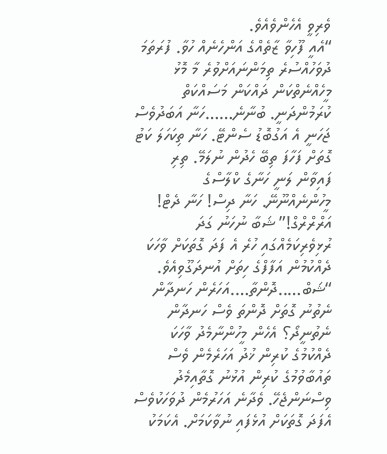ވެރިވީ އެހެންވެއެވެ.
“އެއީ ފޫހިވާ ޒާތެއްގެ އަންހެނެއް ހުވާ. ފުރަތަމަ ދުވަހުއްސުރެ ތިމަންނައަށްވުރެ މާ މޮޅު މީހެއްނެތްކަން ދައްކަން މަސައްކަތް ކުރަމުންދަނީ. ބުނާނެ……ހަނާ އަބަދުވެސް ޖަހަނީ އެ އަގުބޮޑު ސެންޓޭ. ހަނާ ތިކަހަލަ ކަޓު ގޮތަށް ފަހާފަ ތިބޭ ހެދުން ނުލަމޭ. ތިރި ފައިވާން ލަނީ ހަނާގެ ކްލާސްގެ މީހުންނެއްނޫނޭ. ހަނާ ދިސް! ހަނާ ދެޓް! އަރްރްރްގް!” ޝަބާ ނުހަނު ގަދަ ރުޅިވެރިކަމެއްގައި ހުރެ އެ ފަދަ ގޮތަކަށް ވާހަކަ ދެއްކުމުން އަފާފްގެ ހިތަށް އުނދަގޫވިއެވެ.
“ޝަބް…..ދޮންތާ….އަހަރެން ހަނދާން ނެތުނު ގޮތަށް ދޮންތަ ވެސް ހަނދާން ނެތުނީދޯ؟ އެހެން މީހުންނާމެދު ވާހަކަ ދެއްކުމުގެ ކުރިން ޚުދު އަހަރެމެން ވެސް ތައުބާވުމުގެ ކުރިން އުޅުނު ގޮތާއިމެދު ވިސްނަންޖެހޭ. ވެދާނެ އަހަރުމެން ދުވަހަކުވެސް އެފަދަ ގޮތަކަށް އުޅެފައި ނުވާކަމަށް. އެކަމަކު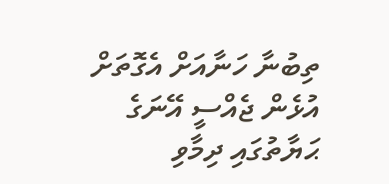ތިބުނާ ހަނާއަށް އެގޮތަށް އުޅެން ޖެއްސީ އޭނަގެ ޙަޔާތުގައި ދިމާވި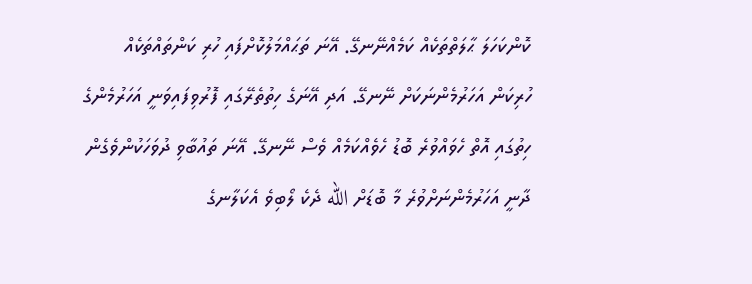ކޮންކަހަލަ ޙާލަތްތަކެއް ކަމެއްނޭނގޭ. އޭނަ ތަޙައްމަލުކޮށްފައި ހުރި ކަންތައްތަކެއް ހުރިކަން އަހަރުމެންނަކަށް ނޭނގޭ. އަދި އޭނަގެ ހިތުތެރޭގައި ފޮރުވިފައިވަނީ އަހަރުމެންގެ ހިތުގައި އޮތް ހެވައްވުރެ ބޮޑު ހެވެއްކަމެއް ވެސް ނޭނގޭ. އޭނަ ތައުބާވި ދުވަހަކުންވެގެން ދާނީ އަހަރުމެންނަށްވުރެ މާ ބޮޑަށް الله ދެކެ ލޯބިވެ އެކަލާނގެ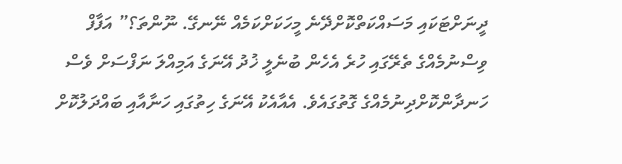ދީނަށްޓަކައި މަސައްކަތްކޮށްދޭނެ މީހަކަށްކަމެއް ނޭނގޭ. ނޫންތަ؟” އަފާފް ވިސްނުމެއްގެ ތެރޭގައި ހުރެ އެހެން ބުނެލީ ޚުދު އޭނަގެ އަމިއްލަ ނަފްސަށް ވެސް ހަނދާންކޮށްދިނުމެއްގެ ގޮތުގައެވެ. އެއާއެކު އޭނަގެ ހިތުގައި ހަނާއާއި ބައްދަލުކޮށް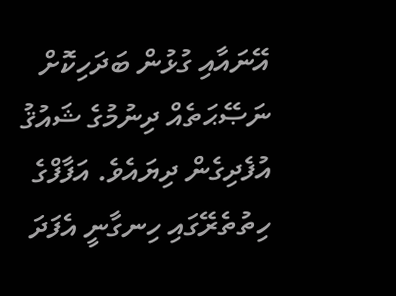އޭނައާއި ގުޅުން ބަދަހިކޮށް ނަޞޭޙަތެއް ދިނުމުގެ ޝައުޤު އުފެދިގެން ދިޔައެވެ. އަފާފްގެ ހިތުތެރޭގައި ހިނގާނީ އެފަދަ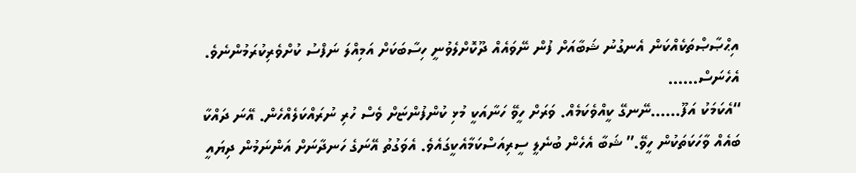އިޙްޞާޞްތަކެއްކަން އެނގުނު ޝަބާއަށް ފުން ނޭވައެއް ދޫކޮށްލެވުނީ ހިސާބަކަށް އަމިއްލަ ނަފްސު ކުށްވެރިކުރަމުންނެވެ. އެހެނަސް……
“އެކަމަކު އަފޫ……ނޭނގޭ ކީއްވެކަމެއް. ވަރަށް ހީވޭ ހަނާއަކީ މުޅި ކުންފުންޏަށް ވެސް ހުރި ނުރައްކަލެއްހެން. އޭނަ ދައްކާ ބައެއް ވާހަކަތަކުން ހީވޭ.” ޝަބާ އެހެން ބުނެލީ ސީރިއަސްކަމާއެކީގައެވެ. އެވަގުތު އޭނަގެ ހަނދާނަށް އަންނަމުން ދިޔައީ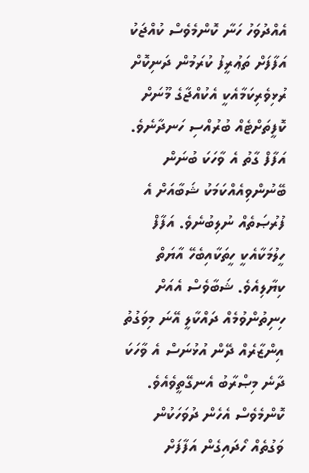އެއްދުވަހު ހަނާ ކޮންމެވެސް ކުއްޖަކު އަފާފަށް ތަޢުރީފު ކުރަމުން ދަނިކޮށް ރުޅިވެރިކަމާއެކީ އެކުއްޖާގެ މޫނަށް ކޮފީތަށްޓެއް ބުރުއްސި ހަނދާނެވެ. އަފާފް ގާތު އެ ވާހަކަ ބުނަން ބޭނުންވިއެއްކަމަކު ޝަބާއަށް އެ ފުރުޞަތެއް ނުލިބުނެވެ. އަފާފް ހީލުމަކާއެކީ ހީތަކާއިބެހޭ އާޔަތް ކިޔާލިއެވެ. ޝަބާވެސް އެއަށް ހިނިތުންވުމެއް ދައްކާލީ އޭނަ މިވަގުތު އިންޒާރެއް ދޭން އުޅުނަސް އެ ވާހަކަ ދާނެ މިޞްރާބު އެނގޭތީވެއެވެ. ކޮންމެވެސް އެހެން ދުވަހަކުން ވަގުތެއް ހޯދައިގެން އަފާފަށް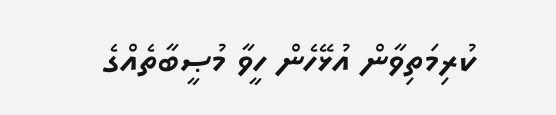ކުރިމަތިވާން އުޅޭހެން ހީވާ މުޞީބާތެއްގެ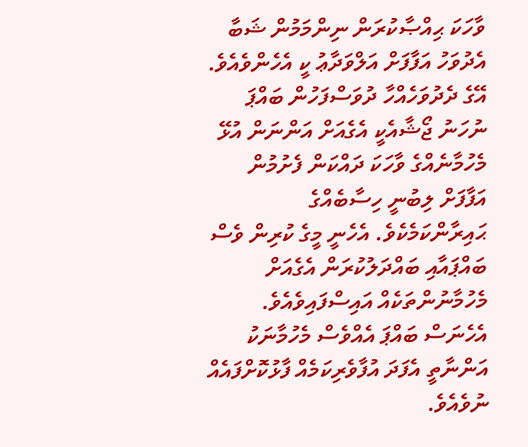ވާހަކަ ޙިއްޞާކުރަން ނިންމަމުން ޝަބާ އެދުވަހު އަފާފަށް އަލްވަދާޢު ކީ އެހެންވެއެވެ.
އޭގެ ދެދުވަހެއްހާ ދުވަސްފަހުން ބައްޕަ ނުހަނު ޖޯޝާއެކީ އެގެއަށް އަންނަން އުޅޭ މެހުމާނެއްގެ ވާހަކަ ދައްކަން ފެށުމުން އަފާފަށް ލިބުނީ ހިސާބެއްގެ ޙައިރާންކަމެކެވެ. އެހެނީ މީގެ ކުރިން ވެސް ބައްޕައާއި ބައްދަލުކުރަން އެގެއަށް މެހުމާނުންތަކެއް އައިސްފައިވެއެވެ. އެހެނަސް ބައްޕަ އެއްވެސް މެހުމާނަކު އަންނާތީ އެފަދަ އުފާވެރިކަމެއް ފާޅުކޮށްފައެއް ނުވެއެވެ.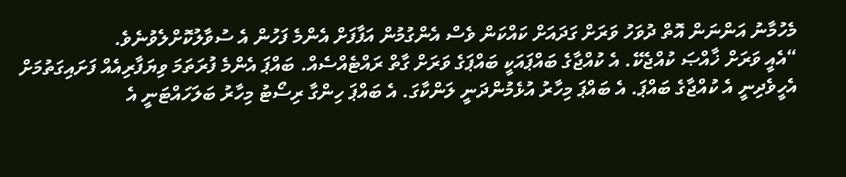މެހުމާނު އަންނަން އޮތް ދުވަހު ވަރަށް ގަދައަށް ކައްކަން ވެސް އެންގުމުން އަފާފަށް އެންމެ ފަހުން އެ ސުވާލުކޮށްލެވުނެވެ.
“އެއީ ވަރަށް ޚާއްޞަ ކުއްޖެކޭ. އެ ކުއްޖާގެ ބައްޕައަކީ ބައްޕަގެ ވަރަށް ގާތް ރައްޓެއްސެއް. ބައްޕަ އެންމެ ފުރަތަމަ ވިޔަފާރިއެއް ފަށައިގަތުމަށް އެހީވެދިނީ އެ ކުއްޖާގެ ބައްޕަ. އެ ބައްޕަ މިހާރު އުޅެމުންދަނީ ލަންކާގަ. އެ ބައްޕަ ހިންގާ ރިސޯޓު މިހާރު ބަލަހައްޓަނީ އެ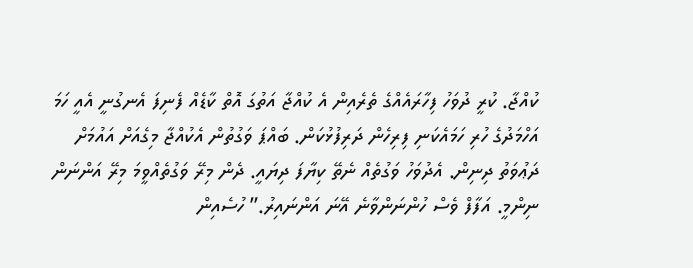ކުއްޖާ. ކުރީ ދުވަހު ފިހާރައެއްގެ ތެރެއިން އެ ކުއްޖާ އަތުގަ އޮތް ކާޑެއް ފެނިފަ އެނގުނީ އެއީ ހަމަ އަހްމަދުގެ ހުރި ހަމައެކަނި ފިރިހެން ދަރިފުޅުކަން. ބައްޕަ ވަގުތުން އެކުއްޖާ މިގެއަށް އައުމަށް ދަޢުވަތު ދިނިން. އެދުވަހު ވަގުތެއް ނެތޭ ކިޔާފަ ދިޔައީ. ދެން މިރޭ ވަގުތެއްވީމަ މިރޭ އަންނަން ނިންމީ. އަފާފް ވެސް ހުންނަންވާނެ އޭނަ އަންނައިރު.” ހުސެއިން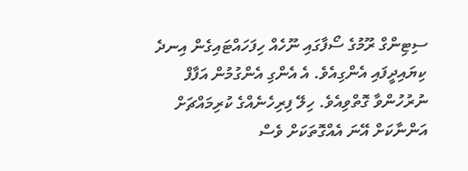ސިޓިންގް ރޫމުގެ ސޯފާގައި ނޫހެއް ހިފަހައްޓައިގެން އިނދެ ކިޔައިދީފައި އެންގިއެވެ. އެ އެންގި އެންގުމުން އަފާފް ނުރުހުންވާ ގޮތްވިއެވެ. ހިލޭ ފިރިހެނެއްގެ ކުރިމައްޗަށް އަންނާކަށް އޭނަ އެއްގޮތަކަށް ވެސް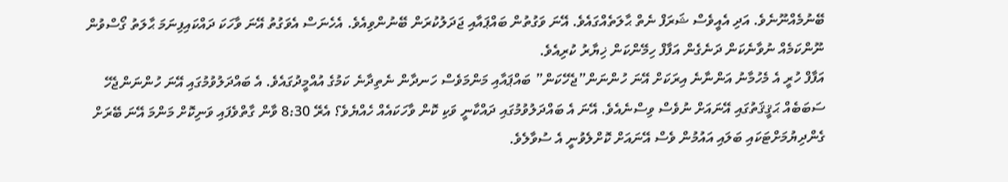ބޭނުމެއްނޫނެވެ. އަދި އެއީވެސް ޝަރަފް ނެތް ޙާލަތެއްގައެވެ. އޭނަ ވަގުތުން ބައްޕައާއި ޖަދަލުކުރަން ބޭނުންވިއެވެ. އެހެނަސް އެވަގުތު އޭނަ ވާހަކަ ދައްކައިފިނަމަ ޙާލަތު ގޯސްވުން ނޫންކަމެއް ނުވާނެކަން ދަނެގެން އަފާފް ހިމޭންކަން ޚިޔާރު ކުރިއެވެ.
އަފާފް ހުރީ އެ މެހުމާނު އަންނާނެ އިރަކަށް އޭނަ ހުންނަން”ޖެހޭކަން” ބައްޕައާއި މަންމަވެސް ހަނދާން ނެތިދާނެ ކަމުގެ އުއްމީދުގައެވެ. އެ ބައްދަލުވުމުގައި އޭނަ ހުންނަންޖެހޭ ސަބަބެއް ޙަޤީޤަތުގައި އޭނައަށް ނުވެސް ވިސްނެއެވެ. އޭނަ އެ ބައްދަލުވުމުގައި ދައްކާނީ ވަކި ކޮން ވާހަކައެއް ހެއްޔެވެ؟ އެރޭ 8:30 ވާން ގާތްވެފައި ވަނިކޮށް މަންމަ އޭނަ ބޭރަށް ގެންދިޔުމަށްޓަކައި ބަލައި އައުމުން ވެސް އޭނައަށް ކޮށްލެވުނީ އެ ސުވާލެވެ.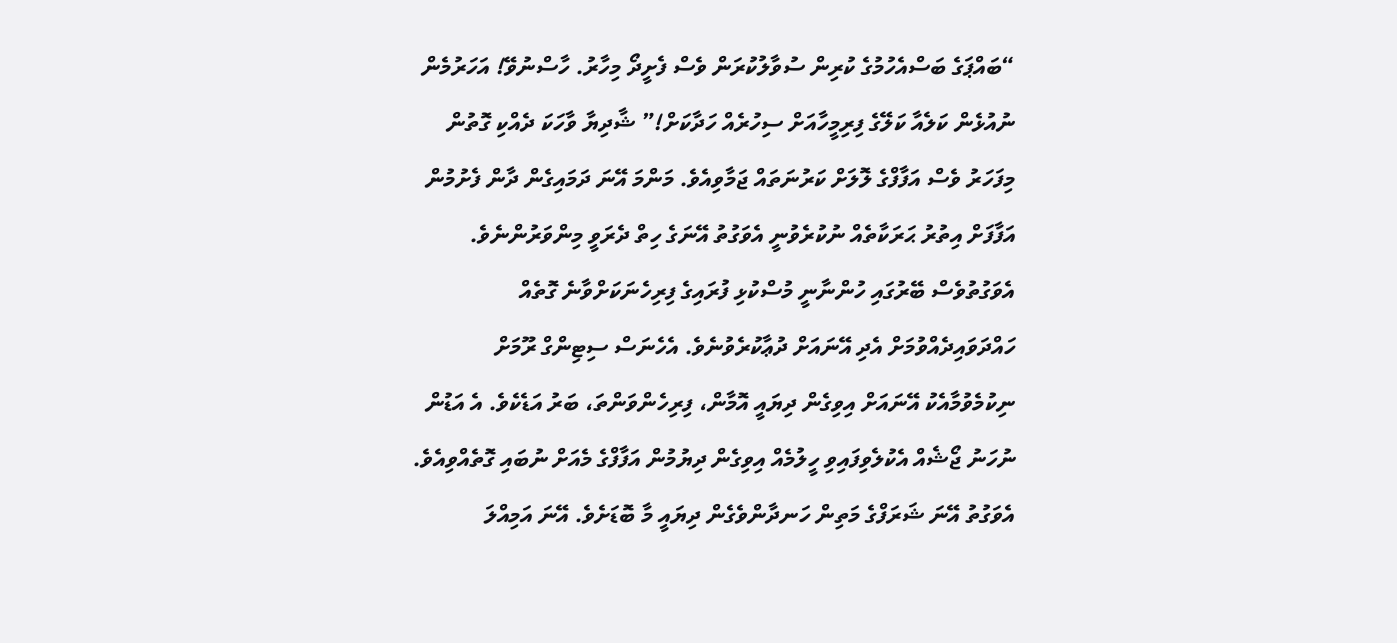“ބައްޕަގެ ބަސްއެހުމުގެ ކުރިން ސުވާލުކުރަން ވެސް ފެށީދޯ މިހާރު. ހާސްނުވޭ! އަހަރުމެން ނުއުޅެން ކަލެއާ ކަލޭގެ ފިރިމީހާއަށް ސިހުރެއް ހަދާކަށް!” ޝާދިޔާ ވާހަކަ ދެއްކި ގޮތުން މިފަހަރު ވެސް އަފާފްގެ ލޮލަށް ކަރުނަތައް ޖަމާވިއެވެ. މަންމަ އޭނަ ދަމައިގެން ދާން ފެށުމުން އަފާފަށް އިތުރު ޙަރަކާތެއް ނުކުރެވުނީ އެވަގުތު އޭނަގެ ހިތް ދެރަވީ މިންވަރުންނެވެ. އެވަގުތުވެސް ބޭރުގައި ހުންނާނީ މުސްކުޅި ފުރައިގެ ފިރިހެނަކަށްވާނެ ގޮތެއް ހައްދަވައިދެއްވުމަށް އެދި އޭނައަށް ދުޢާކުރެވުނެވެ. އެހެނަސް ސިޓިންގް ރޫމަށް ނިކުމެވުމާއެކު އޭނައަށް އިވިގެން ދިޔައީ އޮމާން، ފިރިހެންވަންތަ، ބަރު އަޑެކެވެ. އެ އަޑުން ނުހަނު ޖޯޝެއް އެކުލެވިފައިވި ހީލުމެއް އިވިގެން ދިޔުމުން އަފާފްގެ މެއަށް ނުބައި ގޮތެއްވިއެވެ. އެވަގުތު އޭނަ ޝަރަފްގެ މަތިން ހަނދާންވެގެން ދިޔައީ މާ ބޮޑަށެވެ. އޭނަ އަމިއްލަ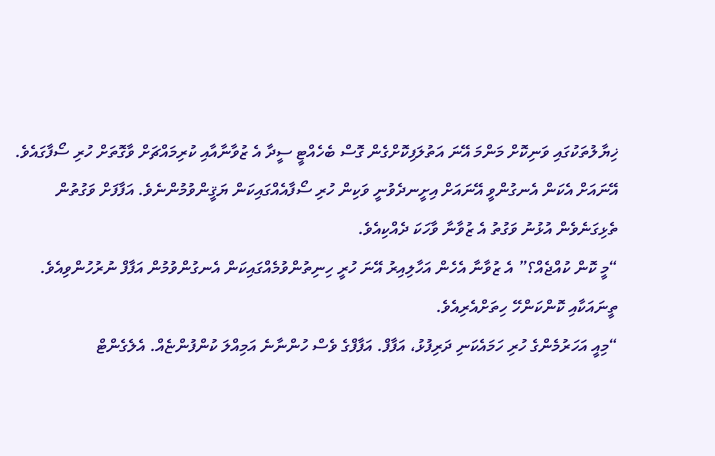ޚިޔާލުތަކުގައި ވަނިކޮށް މަންމަ އޭނަ އަތުލަފިކޮށްގެން ގޮސް ބެހެއްޓީ ސީދާ އެ ޒުވާނާއާއި ކުރިމައްޗަށް ވާގޮތަށް ހުރި ސޯފާގައެވެ. އޭނައަށް އެކަން އެނގުންވީ އޭނައަށް އިށީނދެވުނީ ވަކިން ހުރި ސޯފާއެއްގައިކަން ޔަޤީންވުމުންނެވެ. އަފާފަށް ވަގުތުން ތެޅިގަނެވެން އުޅުނު ވަގުތު އެ ޒުވާނާ ވާހަކަ ދެއްކިއެވެ.
“މީ ކޮން ކުއްޖެއް؟” އެ ޒުވާނާ އެހެން އަހާލިއިރު އޭނަ ހުރީ ހިނިތުންވުމެއްގައިކަން އެނގުންވުމުން އަފާފް ނުރުހުންވިއެވެ. ތީނައަކާއި ކޮންކަންހޭ ހިތަށްއެރިއެވެ.
“މިއީ އަހަރުމެންގެ ހުރި ހަމައެކަނި ދަރިފުޅު، އަފާފް. އަފާފްގެ ވެސް ހުންނާނެ އަމިއްލަ ކުންފުންޏެއް. އެލެގެންޓް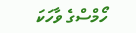ހޯމްސްގެ ވާހަކަ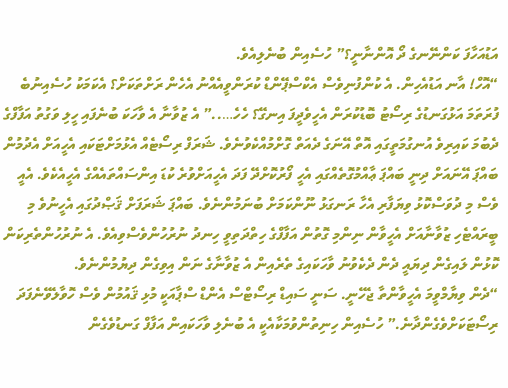އަޑުއަހާފަ ކަންނޭނގެ ދޯ އޮންނާނީ؟” ހުސެއިން ބުނެލިއެވެ.
“އޮހް! އާނ އަޑުއެހިން. އެ ކުންފުނިވެސް އެކްސްޕޭންޑް ކުރަންވީއެއްނު އެހެން ރަށްތަކަށް؟ އެކަމަކު ހުސެއިނުބެ ފުރަތަމަ އަޅުގަނޑުގެ ރިސޯޓު ބޮޑުކުރަން އެހީވެދީފަ އިނގޭ؟ ހެހެ…..” އެ ޒުވާނާ އެ ވާހަކަ ބުނެފައި ހީލި ވަގުތު އަފާފްގެ ދެބުމަ ކައިރިވެ އުނގުމަތީގައި އޮތް އޭނަގެ ދެއަތް ގޮށްމުއްކެވުނެވެ. ޝަރަފް ރިސޯޓެއް އެޅުމަށްޓަކައި އެހީއަށް އެދުމުން ބައްޕަ އޭނައަށް ދިނީ ބައްޕަ ޢާއްމުގޮތެއްގައި އެހީ ފޯރުކޮށްދޭ ފަދަ އެހީއަށްވުރެ ކުޑަ އިންސައްތައެއްގެ އެހީއެކެވެ. އެއީ ވެސް މި ދުވަސްކޮޅު ވިޔަފާރި އެހާ ރަނގަޅު ނޫންކަމަށް ބުނަމުންނެވެ. ބައްޕަ ޝަރަފަށް ޤަޞްދުގައި އެހީނުވެ މި ބީރައްޓެހި ޒުވާނާއަށް އެހީވާން ނިންމި ގޮތުން އަފާފްގެ ހިތްދަތިވީ ހިނދު ނުރުހުންވެސްވިއެވެ. އެ ނުރުހުންތެރިކަން ކޮޅުން ލައިގެން ދިޔައީ ދެން ދެކެވުނު ވާހަކައިގެ ތެރެއިން އެ ޒުވާނާގެ ނަން އިވިގެން ދިޔުމުންނެވެ.
“ދެން ވިޔާމްވީމަ އެހީވާންތާ ޖެހޭނީ. ސަނީ ސައިޑް ރިސޯޓްސް އެންޑް ސްޕާއަކީ މުޅި ޤައުމުން ވެސް ހޮވާލެވޭނެފަދަ ރިސޯޓަކަށްވެގެންދާނެ.” ހުސެއިން ހިނިތުންވުމަކާއެކީ އެ ބުނެލި ވާހަކައިން އަފާފް ގަނޑުވެގެން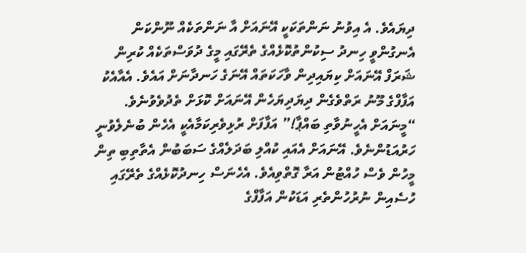ދިޔައެވެ. އެ އިވުނު ނަންތަކަކީ އޭނައަށް އާ ނަންތަކެއް ނޫންކަން އެނގުންވީ ހިނދު ސިކުންތުކޮޅެއްގެ ތެރޭގައި މީގެ ދުވަސްތަކެއް ކުރިން ޝަރަފް އޭނައަށް ކިޔައިދިން ވާހަކަތައް އޭނަގެ ހަނދާނަށް އައެވެ. އެއާއެކު އަފާފްގެ މޫނު ރަތްވެގެން ދިޔަދިޔަހެން އޭނައަށް ކޮޅަށް ތެދުވެވުނެވެ.
“މީނައަށް އެހީނުވާތި ބައްޕާ!” އަފާފަށް ރުޅިވެރިކަމާއެކީ އެހެން ބުނެލެވުނީ ހަރުއަޑުންނެވެ. އޭނައަށް އެއައި ކުއްލި ބަދަލެއްގެ ސަބަބުން އެތާތިބި ތިން މީހުން ވެސް ހުއްޓުން އަރާ ގޮތްވިއެވެ. އެހެނަސް ހިނދުކޮޅެއްގެ ތެރޭގައި ހުސެއިން ނުރުހުންތެރި އަޑަކުން އަފާފްގެ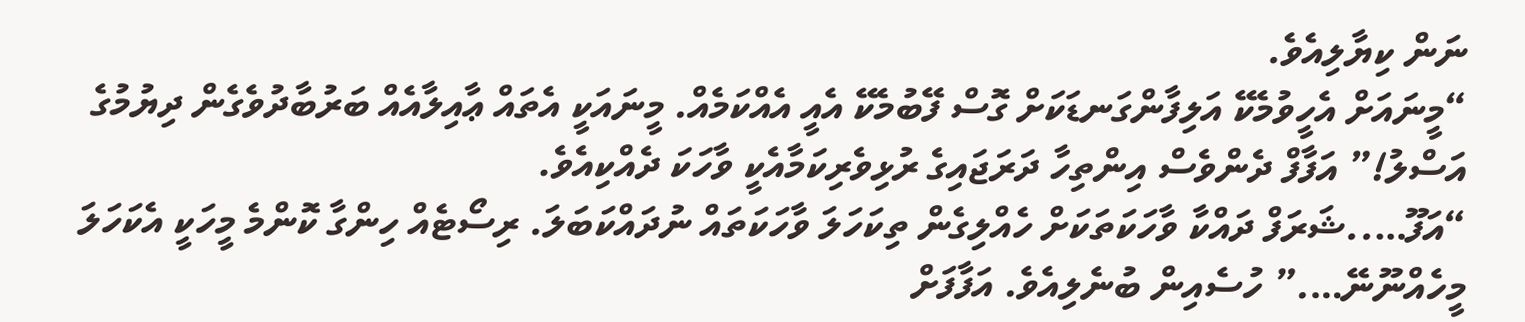ނަން ކިޔާލިއެވެ.
“މީނައަށް އެހީވުމެކޭ އަލިފާންގަނޑަކަށް ގޮސް ފޭބުމެކޭ އެއީ އެއްކަމެއް. މީނައަކީ އެތައް ޢާއިލާއެއް ބަރުބާދުވެގެން ދިޔުމުގެ އަސްލު!” އަފާފް ދެންވެސް އިންތިހާ ދަރަޖައިގެ ރުޅިވެރިކަމާއެކީ ވާހަކަ ދެއްކިއެވެ.
“އަފޫ…..ޝަރަފް ދައްކާ ވާހަކަތަކަށް ހެއްލިގެން ތިކަހަލަ ވާހަކަތައް ނުދައްކަބަލަ. ރިސޯޓެއް ހިންގާ ކޮންމެ މީހަކީ އެކަހަލަ މީހެއްނޫނޭ….” ހުސެއިން ބުނެލިއެވެ. އަފާފަށް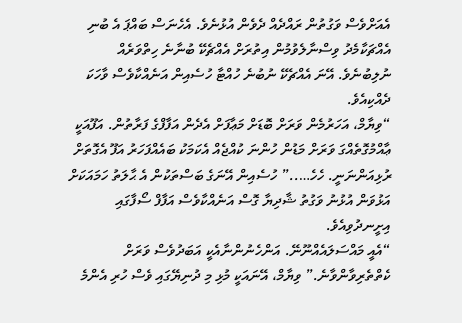އެއަށްވެސް ވަގުތުން ރައްދެއް ދެވެން އުޅުނެވެ. އެހެނަސް ބައްޕަ އެ ބުނި އެއްޗަކާމެދު ވިސްނާލެވުމުން އިތުރަށް އެއްޗެކޭ ބުނާނެ ހިތްވަރެއް ނުލިބުނެވެ. އޭނަ އެއްޗެކޭ ނުބުނެ ހުއްޓާ ހުސެއިން އަނެއްކާވެސް ވާހަކަ ދެއްކިއެވެ.
“ވިޔާމް، އަހަރުމެން ވަރަށް ބޮޑަށް މަޢާފަށް އެދެން އަފާފްގެ ފަރާތުން. އަފޫއަކީ ޢާއްމުގޮތެއްގަ ވަރަށް މަޑުން ހުންނަ ކުއްޖެއް އެކަމަކު ބައެއްފަހަރު އަފޫ އެގޮތަށް ރުޅިއަންނަނީ. ހެހެ…..” ހުސެއިން އޭނަގެ ބަސްތަކުން އެ ޙާލަތު ހަމައަކަށް އަޅުވަން އުޅުނު ވަގުތު ޝާދިޔާ ގޮސް އަނެއްކާވެސް އަފާފް ސޯފާގައި އިށީނދުވިއެވެ.
“އެއީ މައްސަލައެއްނޫނޭ. އަންހެނުންނާއެކީ އަބަދުވެސް ވަރަށް ކެތްތެރިވާންވާނެ.” ވިޔާމް، އޭނައަކީ މުޅި މި ދުނިޔޭގައި ވެސް ހުރި އެންމެ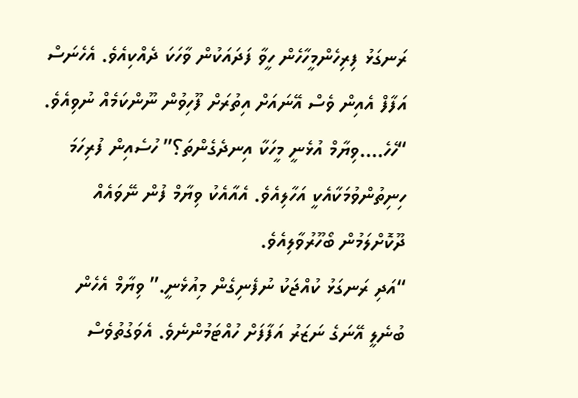ރަނގަޅު ފިރިހެންމީހާހެން ހީވާ ފަދައަކުން ވާހަކަ ދެއްކިއެވެ. އެހެނަސް އަފާފް އެއިން ވެސް އޭނައަށް އިތުރަށް ފޫހިވުން ނޫންކަމެއް ނުވިއެވެ.
“ހެހެ….ވިޔާމް އުޅެނީ މީހަކާ އިނދެގެންތަ؟” ހުސެއިން ފުރިހަމަ ހިނިތުންވުމަކާއެކީ އަހާލިއެވެ. އެއާއެކު ވިޔާމް ފުން ނޭވައެއް ދޫކޮށްލަމުން ބޯހޫރުވާލިއެވެ.
“އަދި ރަނގަޅު ކުއްޖަކު ނުފެނިގެން މިއުޅެނީ.” ވިޔާމް އެހެން ބުނެލީ އޭނަގެ ނަޒަރު އަފާފަށް ހުއްޓަމުންނެވެ. އެވަގުތުވެސް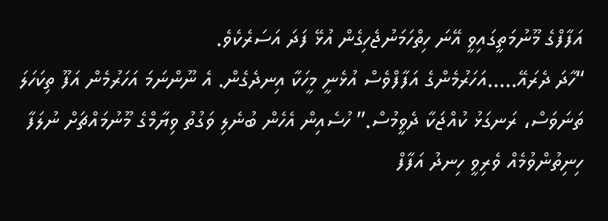އަފާފްގެ މޫނުމަތީގައިވީ އޭނަ ހިތްހަމަނުޖެހިގެން އުޅޭ ފަދަ އަސަރެކެވެ.
“ހާދަ ދެރައޭ…..އަހަރުމެންގެ އަފާފްވެސް އުޅެނީ މީހަކާ އިނދެގެން. އެ ނޫންނަމަ އަހަރުމެން އަފޫ ތިކަހަލަ ތަނަވަސް، ރަނގަޅު ކުއްޖަކާ ދެވީމުސް.” ހުސެއިން އެހެން ބުނެލި ވަގުތު ވިޔާމްގެ މޫނުމައްޗަށް ނުލަފާ ހިނިތުންވުމެއް ވެރިވީ ހިނދު އަފާފް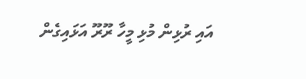އައި ރުޅިން މުޅި މީހާ ރޫރޫ އަޅައިގެން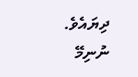ދިޔައެވެ.
ނުނިމޭ